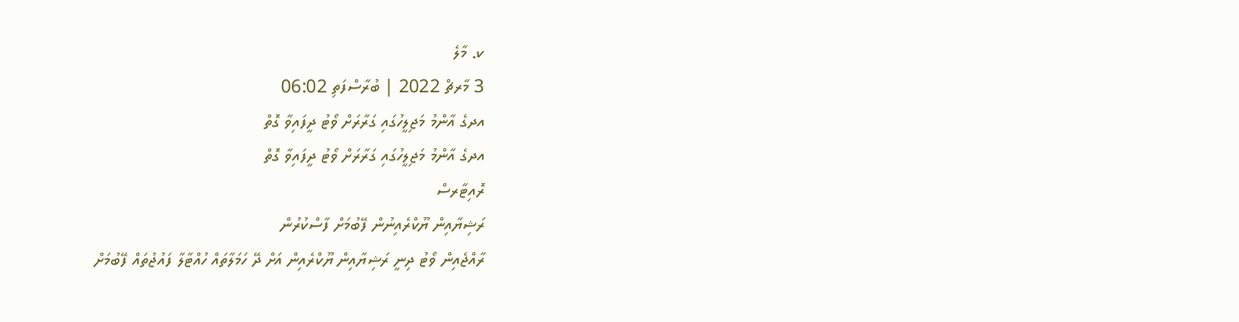ކ. މާލެ
3 މާރޗް 2022 | ބުރާސްފަތި 06:02
އދގެ އާންމު މަޖިލީހުގައި ގަރާރަށް ވޯޓު ދީފައިވާ ގޮތް
އދގެ އާންމު މަޖިލީހުގައި ގަރާރަށް ވޯޓު ދީފައިވާ ގޮތް
ރޮއިޓާރސް
ރަޝިޔާއިން ޔޫކްރެއިނުން ފޭބުމަށް ފާސްކުރުން
ރާއްޖެއިން ވޯޓު ދިނީ ރަޝިޔާއިން ޔޫކްރެއިން އަށް ދޭ ހަމަލާތައް ހުއްޓާލާ ފައުޖުތައް ފޭބުމަށް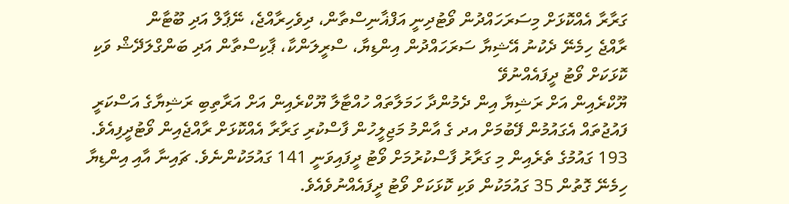ގަރާރާ އެއްކޮޅަށް މިސަރަހައްދުން ވޯޓުދިނީ އަފްޣާނިސްތާން، ދިވެހިރާއްޖެ، ނޭޕާލް އަދި ބޫޓާން
ރާއްޖެ ހިމެނޭ ދެކުނު އޭޝިޔާ ސަރަހައްދުން އިންޑިޔާ، ސްރީލަންކާ، ޕާކިސްތާން އަދި ބަންގްލަދޭޝް ވަކި ކޮޅަކަށް ވޯޓު ދީފައެއްނުވޭ
ޔޫކްރެއިން އަށް ރަޝިޔާ އިން ދެމުންދާ ހަމަލާތައް ހުއްޓާލާ ޔޫކްރެއިން އަށް އަރާތިބި ރަޝިޔާގެ އަސްކަރީ ފައުޖުތައް އެގައުމުން ފޭބުމަށް އދ ގެ އާންމު މަޖިލީހުން ފާސްކުރި ގަރާރާ އެއްކޮޅަށް ރާއްޖެއިން ވޯޓުދީފިއެވެ.
193 ގައުމުގެ ތެރެއިން މި ގަރާރު ފާސްކުރުމަށް ވޯޓު ދީފައިވަނީ 141 ގައުމަކުންނެވެ. ޗައިނާ އާއި އިންޑިޔާ ހިމެނޭ ގޮތުން 35 ގައުމަކުން ވަކި ކޮޅަކަށް ވޯޓު ދީފައެއްނުވެއެވެ.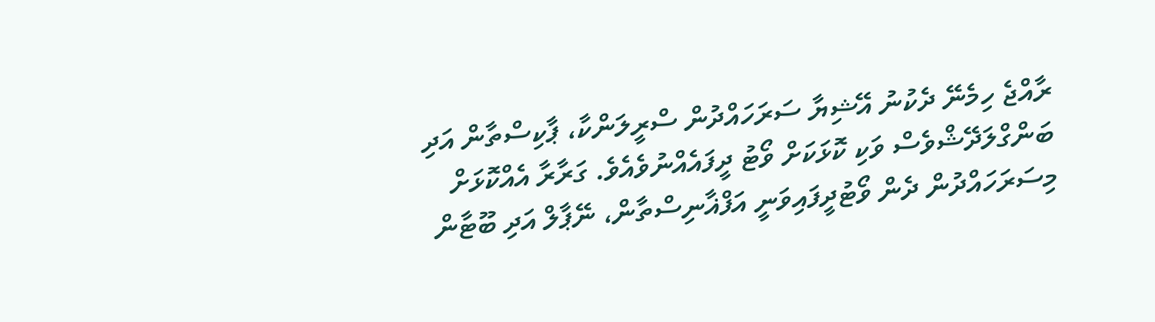ރާއްޖެ ހިމެނޭ ދެކުނު އޭޝިޔާ ސަރަހައްދުން ސްރީލަންކާ، ޕާކިސްތާން އަދި ބަންގްލަދޭޝްވެސް ވަކި ކޮޅަކަށް ވޯޓު ދީފައެއްނުވެއެވެ. ގަރާރާ އެއްކޮޅަށް މިސަރަހައްދުން ދެން ވޯޓުދީފައިވަނީ އަފްޣާނިސްތާން، ނޭޕާލް އަދި ބޫޓާން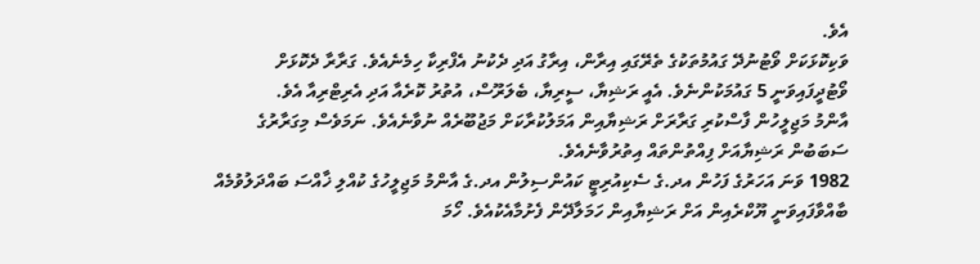އެވެ.
ވަކިކޮޅަކަށް ވޯޓުނުދޭ ގައުމުތަކުގެ ތެރޭގައި އިރާން، އިރާގު އަދި ދެކުނު އެފްރިކާ ހިމެނެއެވެ. ގަރާރާ ދެކޮޅަށް ވޯޓުދީފައިވަނީ 5 ގައުމަކުންނެވެ. އެއީ ރަޝިޔާ، ސީރިޔާ، ބެލަރޫސް، އުތުރު ކޮރެއާ އަދި އެރިޓްރިއާ އެވެ.
އާންމު މަޖިލީހުން ފާސްކުރި ގަރާރަށް ރަޝިޔާއިން އަމަލުކުރާކަށް މަޖުބޫރެއް ނުވާނެއެވެ. ނަމަވެސް މިގަރާރުގެ ސަބަބުން ރަޝިޔާއަށް ފިއްތުންތައް އިތުރުވާނެއެވެ.
1982 ވަނަ އަހަރުގެ ފަހުން އދ.ގެ ސެކިއުރިޓީ ކައުންސިލުން އދ.ގެ އާންމު މަޖިލީހުގެ ކުއްލި ޚާއްސަ ބައްދަލުވުމެއް ބާއްވާފައިވަނީ ޔޫކްރެއިން އަށް ރަޝިޔާއިން ހަމަލާދޭން ފެށުމާއެކުއެވެ. ހޯމަ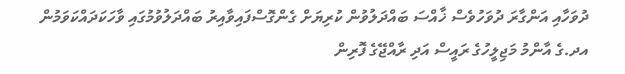ދުވަހާއި އަންގާރަ ދުވަހުވެސް ޚާއްސަ ބައްދަލުވުން ކުރިޔަށް ގެންގޮސްފައިވާއިރު ބައްދަލުވުމުގައި ވާހަކަދައްކަވަމުން އދ.ގެ އާންމު މަޖިލީހުގެ ރައީސް އަދި ރާއްޖޭގެ ފޮރިން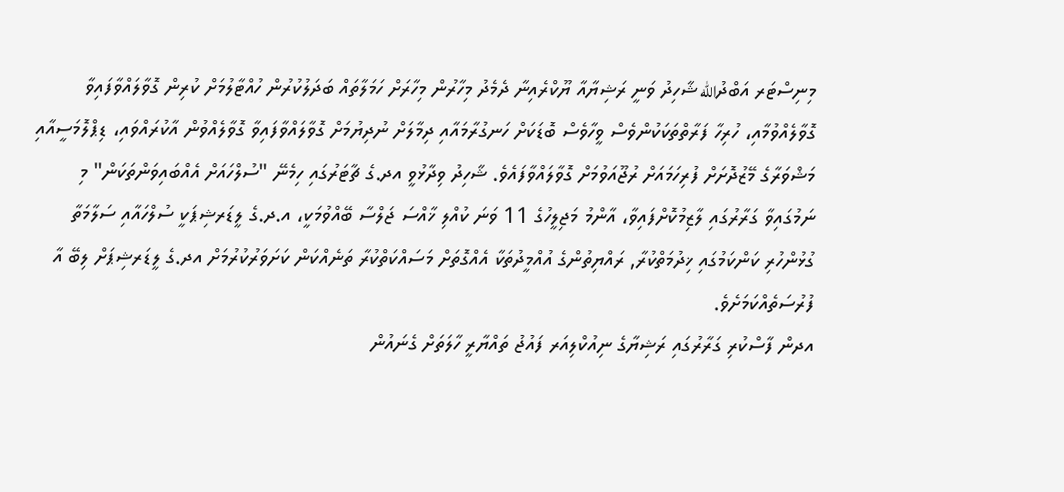މިނިސްޓަރ އަބްދުالله ޝާހިދު ވަނީ ރަޝިޔާއާ ޔޫކްރެއިނާ ދެމެދު މިހާރުން މިހާރަށް ހަމަލާތައް ބަދަލުކުރުން ހުއްޓާލުމަށް ކުރިން ގޮވާލައްވާފައިވާ ގޮވާލެއްވުމާއި، ހުރިހާ ފަރާތްތަކަކުންވެސް ވީހާވެސް ބޮޑަކަށް ހަނގުރާމައާއި ދިމާލަށް ނުދިޔުމަށް ގޮވާލައްވާފައިވާ ގޮވާލެއްވުން އާކުރައްވައި، ޑިޕްލޮމަސީއާއި މަޝްވަރާގެ މޭޒުދޮށަށް ފުރިހަމައަށް ރުޖޫއަވުމަށް ގޮވާލައްވާފައެވެ. ޝާހިދު ވިދާޅުވީ އދ.ގެ ޗާޓަރުގައި ހިމެނޭ "ސުލްހައަށް އެއްބައިވަންތަކަން" މި ނަމުގައިވާ ގަރާރުގައި ލާޒިމުކޮށްފައިވާ، އާންމު މަޖިލީހުގެ 11 ވަނަ ކުއްލި ޚާއްސަ ޖަލްސާ ބޭއްވުމަކީ، އ.ދ.ގެ ލީޑަރޝިޕަކީ ސުލްހައާއި ސަލާމަތާ ގުޅުންހުރި ކަންކަމުގައި ޚިދުމަތްކުރާ, ރައްޔިތުންގެ އުއްމީދުތަކާ އެއްގޮތަށް މަސައްކަތްކުރާ ތަނެއްކަން ކަށަވަރުކުރުމަށް އދ.ގެ ލީޑަރޝިޕަށް ލިބޭ އާ ފުރުސަތެއްކަމަށެވެ.
އދން ފާސްކުރި ގަރާރުގައި ރަޝިޔާގެ ނިއުކްލިއަރ ފައުޖު ތައްޔާރީ ހާލަތަށް ގެނައުން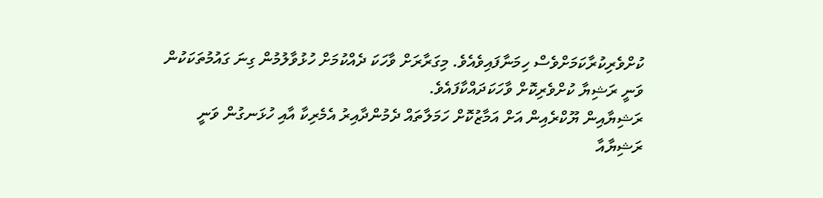ކުށްވެރިކުރާކަމަށްވެސް ހިމަނާފައިވެއެވެ. މިގަރާރަށް ވާހަކަ ދެއްކުމަށް ހުޅުވާލުމުން ގިނަ ގައުމުތަކަކުން ވަނީ ރަޝިޔާ ކުށްވެރިކޮށް ވާހަކަދައްކާފައެވެ.
ރަޝިޔާއިން ޔޫކްރެއިން އަށް އަމާޒުކޮށް ހަމަލާތައް ދެމުންދާއިރު އެމެރިކާ އާއި ހުޅަނގުން ވަނީ ރަޝިޔާއާ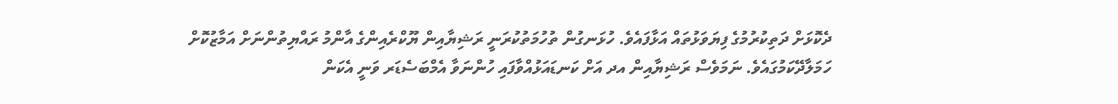ދެކޮޅަށް ދަތިކުރުމުގެ ފިޔަވަޅުތައް އަޅާފައެވެ. ހުޅަނގުން ތުހުމަތުކުރަނީ ރަޝިޔާއިން ޔޫކްރެއިންގެ އާންމު ރައްޔިތުންނަށް އަމާޒުކޮށް ހަމަލާދޭކަމުގައެވެ. ނަމަވެސް ރަޝިޔާއިން އދ އަށް ކަނޑައަޅުއްވާފައި ހުންނަވާ އެމްބަސެޑަރ ވަނީ އެކަން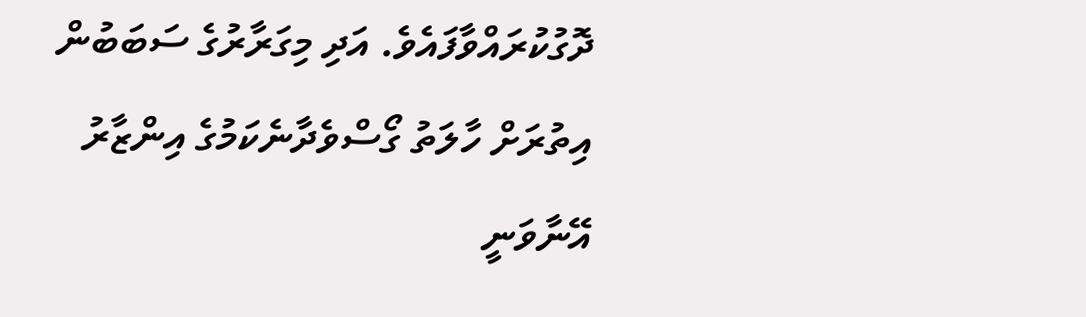ދޮގުކުރައްވާފައެވެ. އަދި މިގަރާރުގެ ސަބަބުން އިތުރަށް ހާލަތު ގޯސްވެދާނެކަމުގެ އިންޒާރު އޭނާވަނީ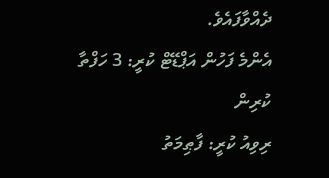ދެއްވާފައެވެ.
އެންމެ ފަހުން އަޕްޑޭޓް ކުރީ: 3 ހަފްތާ ކުރިން
ރިވިއު ކުރީ: ފާޠިމަތު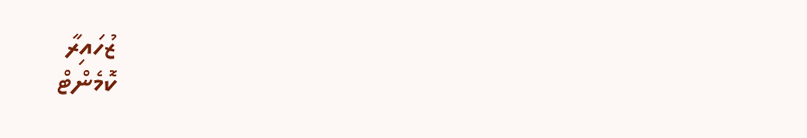ޒުހައިރާ
ކޮމެންޓް